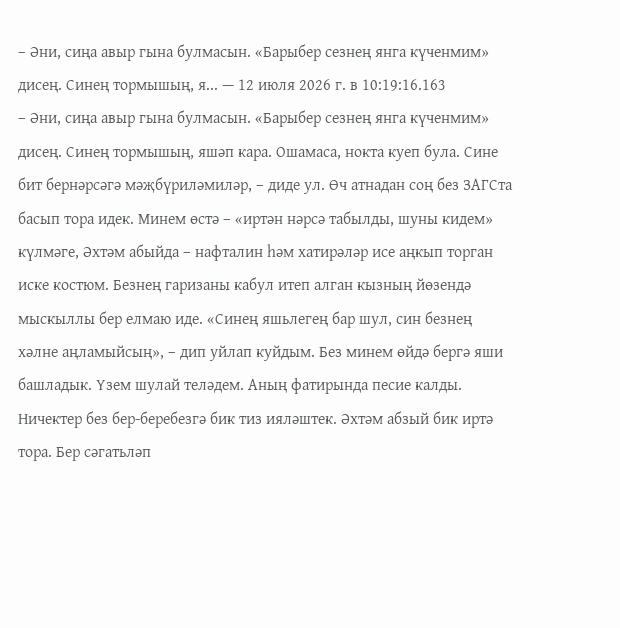– Әни, сиңа авыр гына булмасын. «Барыбер сезнең янга күченмим» дисең. Синең тормышың, я... — 12 июля 2026 г. в 10:19:16.163
– Әни, сиңа авыр гына булмасын. «Барыбер сезнең янга күченмим» дисең. Синең тормышың, яшәп кара. Ошамаса, нокта куеп була. Сине бит бернәрсәгә мәҗбүриләмиләр, – диде ул. Өч атнадан соң без ЗАГСта басып тора идек. Минем өстә – «иртән нәрсә табылды, шуны кидем» күлмәге, Әхтәм абыйда – нафталин һәм хатирәләр исе аңкып торган иске костюм. Безнең гаризаны кабул итеп алган кызның йөзендә мыскыллы бер елмаю иде. «Синең яшьлегең бар шул, син безнең хәлне аңламыйсың», – дип уйлап куйдым. Без минем өйдә бергә яши башладык. Үзем шулай теләдем. Аның фатирында песие калды. Ничектер без бер-беребезгә бик тиз ияләштек. Әхтәм абзый бик иртә тора. Бер сәгатьләп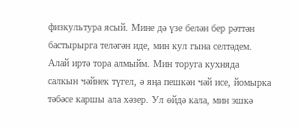физкультура ясый. Мине дә үзе белән бер рәттән бастырырга теләгән иде, мин кул гына селтәдем. Алай иртә тора алмыйм. Мин торуга кухняда салкын чәйнек түгел, ә яңа пешкән чәй исе, йомырка тәбәсе каршы ала хәзер. Ул өйдә кала, мин эшкә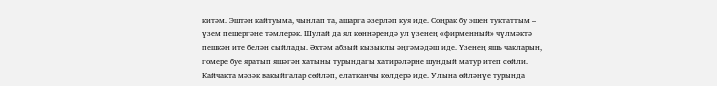китәм. Эштән кайтуыма, чынлап та, ашарга әзерләп куя иде. Соңрак бу эшен туктаттым – үзем пешергәне тәмлерәк. Шулай да ял көннәрендә ул үзенең «фирменный» чүлмәктә пешкән ите белән сыйлады. Әхтәм абзый кызыклы әңгәмәдәш иде. Үзенең яшь чакларын, гомере буе яратып яшәгән хатыны турындагы хатирәләрне шундый матур итеп сөйли. Кайчакта мәзәк вакыйгалар сөйләп, елатканчы көлдерә иде. Улына өйләнүе турында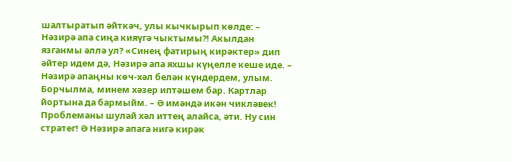шалтыратып әйткәч, улы кычкырып көлде: – Нәзирә апа сиңа кияүгә чыктымы?! Акылдан язганмы әллә ул? «Синең фатирың кирәктер» дип әйтер идем дә, Нәзирә апа яхшы күңелле кеше иде. – Нәзирә апаңны көч-хәл белән күндердем, улым. Борчылма, минем хәзер иптәшем бар. Картлар йортына да бармыйм. – Ә имәндә икән чикләвек! Проблеманы шулай хәл иттең алайса, әти. Ну син стратег! Ә Нәзирә апага нигә кирәк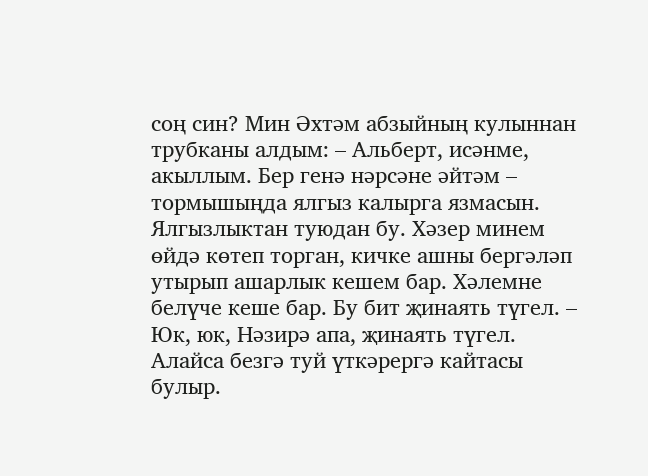соң син? Мин Әхтәм абзыйның кулыннан трубканы алдым: – Альберт, исәнме, акыллым. Бер генә нәрсәне әйтәм – тормышыңда ялгыз калырга язмасын. Ялгызлыктан туюдан бу. Хәзер минем өйдә көтеп торган, кичке ашны бергәләп утырып ашарлык кешем бар. Хәлемне белүче кеше бар. Бу бит җинаять түгел. – Юк, юк, Нәзирә апа, җинаять түгел. Алайса безгә туй үткәрергә кайтасы булыр.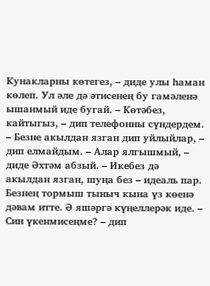Кунакларны көтегез, – диде улы һаман көлеп. Ул әле дә әтисенең бу гамәленә ышанмый иде бугай. – Көтәбез, кайтыгыз, – дип телефонны сүндердем. – Безне акылдан язган дип уйлыйлар, – дип елмайдым. – Алар ялгышмый, – диде Әхтәм абзый. – Икебез дә акылдан язган, шуңа без – идеаль пар. Безнең тормыш тыныч кына үз көенә дәвам итте. Ә яшәргә күңеллерәк иде. – Син үкенмисеңме? – дип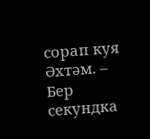сорап куя Әхтәм. – Бер секундка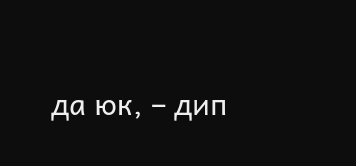да юк, – дип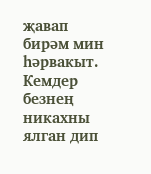җавап бирәм мин һәрвакыт. Кемдер безнең никахны ялган дип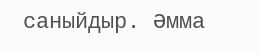саныйдыр. Әмма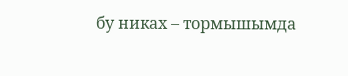бу никах – тормышымда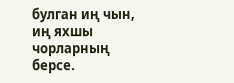булган иң чын, иң яхшы чорларның берсе.